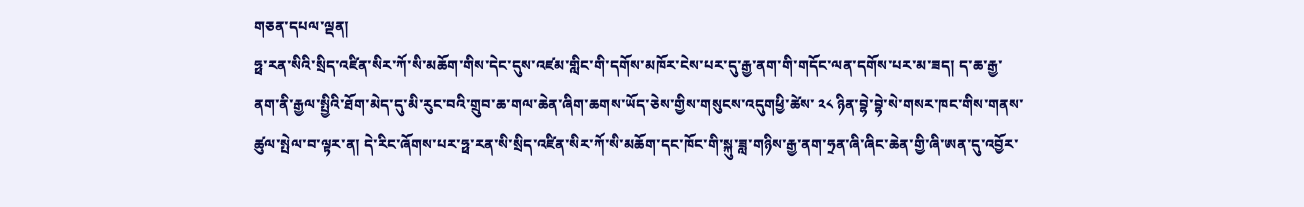གཅན་དཔལ་ལྡན།
ཧྥ་རན་སིའི་སྲིད་འཛིན་སིར་ཀོ་སི་མཆོག་གིས་དེང་དུས་འཛམ་གླིང་གི་དགོས་མཁོར་ངེས་པར་དུ་རྒྱ་ནག་གི་གདོང་ལན་དགོས་པར་མ་ཟད། ད་ཆ་རྒྱ་ནག་ནི་རྒྱལ་སྤྱིའི་ཐོག་མེད་དུ་མི་རུང་བའི་གྲུབ་ཆ་གལ་ཆེན་ཞིག་ཆགས་ཡོད་ཅེས་གྱིས་གསུངས་འདུགཕྱི་ཚེས་ ༢༨ ཉིན་བྷེ་བྷེ་སེ་གསར་ཁང་གིས་གནས་ཚུལ་སྤེལ་བ་ལྟར་ན། དེ་རིང་ཞོགས་པར་ཧྥ་རན་སི་སྲིད་འཛིན་སིར་ཀོ་སི་མཆོག་དང་ཁོང་གི་སྐུ་ཟླ་གཉིས་རྒྱ་ནག་ཧྲན་ཞི་ཞིང་ཆེན་གྱི་ཞི་ཨན་དུ་འབྱོར་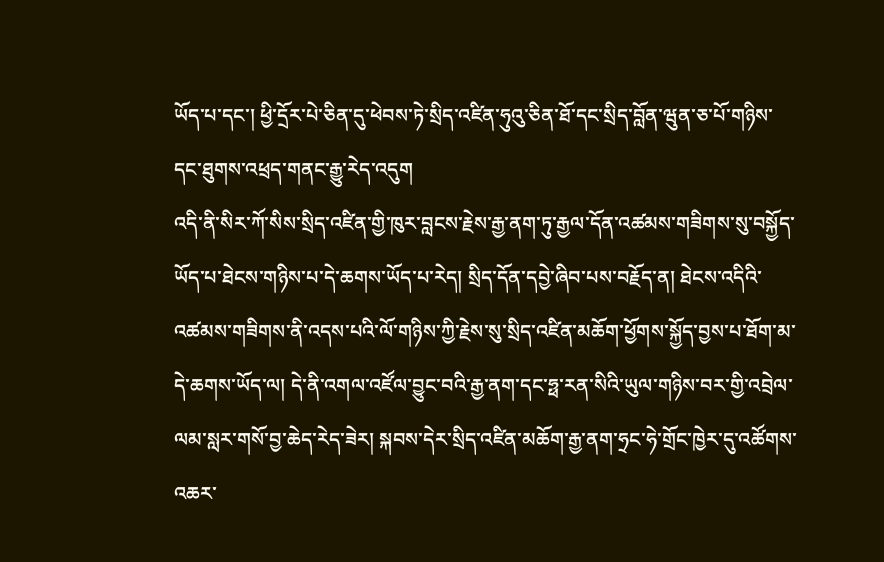ཡོད་པ་དང་། ཕྱི་དྲོར་པེ་ཅིན་དུ་ཕེབས་ཏེ་སྲིད་འཛིན་ཧུའུ་ཅིན་ཐོ་དང་སྲིད་བློན་ཝུན་ཅ་པོ་གཉིས་དང་ཐུགས་འཕྲད་གནང་རྒྱུ་རེད་འདུག
འདི་ནི་སིར་ཀོ་སིས་སྲིད་འཛིན་གྱི་ཁུར་བླངས་རྗེས་རྒྱ་ནག་ཏུ་རྒྱལ་དོན་འཚམས་གཟིགས་སུ་བསྐྱོད་ཡོད་པ་ཐེངས་གཉིས་པ་དེ་ཆགས་ཡོད་པ་རེད། སྲིད་དོན་དབྱེ་ཞིབ་པས་བརྗོད་ན། ཐེངས་འདིའི་འཚམས་གཟིགས་ནི་འདས་པའི་ལོ་གཉིས་ཀྱི་རྗེས་སུ་སྲིད་འཛིན་མཆོག་ཕྱོགས་སྐྱོད་བྱས་པ་ཐོག་མ་དེ་ཆགས་ཡོད་ལ། དེ་ནི་འགལ་འཛོལ་བྱུང་བའི་རྒྱ་ནག་དང་ཧྥ་རན་སིའི་ཡུལ་གཉིས་བར་གྱི་འབྲེལ་ལམ་སླར་གསོ་བྱ་ཆེད་རེད་ཟེར། སྐབས་དེར་སྲིད་འཛིན་མཆོག་རྒྱ་ནག་ཧྲང་ཧེ་གྲོང་ཁྱེར་དུ་འཚོགས་འཆར་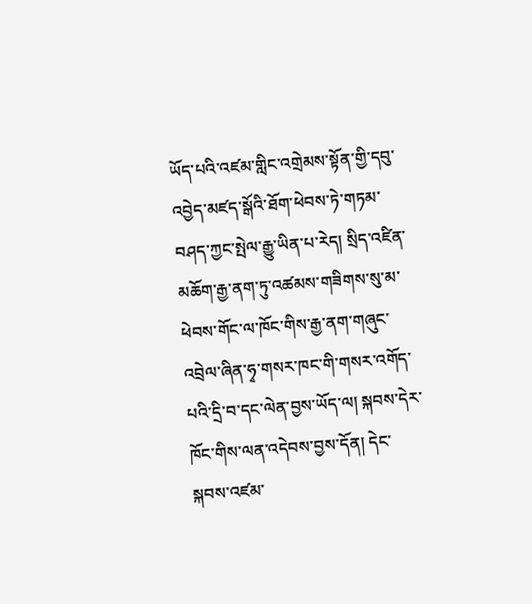ཡོད་པའི་འཛམ་གླིང་འགྲེམས་སྟོན་གྱི་དབུ་འབྱེད་མཛད་སྒོའི་ཐོག་ཕེབས་ཏེ་གཏམ་བཤད་ཀྱང་སྤེལ་རྒྱུ་ཡིན་པ་རེད། སྲིད་འཛིན་མཆོག་རྒྱ་ནག་ཏུ་འཚམས་གཟིགས་སུ་མ་ཕེབས་གོང་ལ་ཁོང་གིས་རྒྱ་ནག་གཞུང་འབྲེལ་ཞིན་ཧྭ་གསར་ཁང་གི་གསར་འགོད་པའི་དྲི་བ་དང་ལེན་བྱས་ཡོད་ལ། སྐབས་དེར་ཁོང་གིས་ལན་འདེབས་བྱས་དོན། དེང་སྐབས་འཛམ་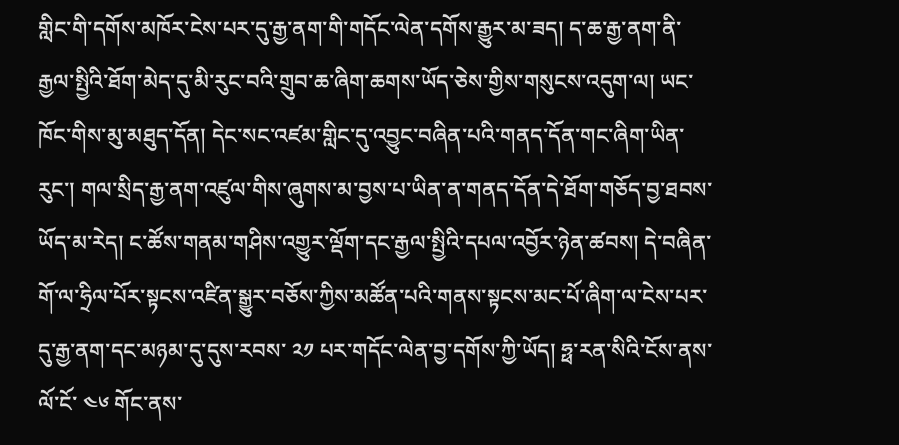གླིང་གི་དགོས་མཁོར་ངེས་པར་དུ་རྒྱ་ནག་གི་གདོང་ལེན་དགོས་རྒྱུར་མ་ཟད། ད་ཆ་རྒྱ་ནག་ནི་རྒྱལ་སྤྱིའི་ཐོག་མེད་དུ་མི་རུང་བའི་གྲུབ་ཆ་ཞིག་ཆགས་ཡོད་ཅེས་གྱིས་གསུངས་འདུག་ལ། ཡང་ཁོང་གིས་མུ་མཐུད་དོན། དེང་སང་འཛམ་གླིང་དུ་འབྱུང་བཞིན་པའི་གནད་དོན་གང་ཞིག་ཡིན་རུང་། གལ་སྲིད་རྒྱ་ནག་འཛུལ་གིས་ཞུགས་མ་བྱས་པ་ཡིན་ན་གནད་དོན་དེ་ཐོག་གཅོད་བྱ་ཐབས་ཡོད་མ་རེད། ང་ཚོས་གནམ་གཤིས་འགྱུར་ལྡོག་དང་རྒྱལ་སྤྱིའི་དཔལ་འབྱོར་ཉེན་ཚབས། དེ་བཞིན་གོ་ལ་ཧྲིལ་པོར་སྟངས་འཛིན་སྒྱུར་བཅོས་ཀྱིས་མཚོན་པའི་གནས་སྟངས་མང་པོ་ཞིག་ལ་ངེས་པར་དུ་རྒྱ་ནག་དང་མཉམ་དུ་དུས་རབས་ ༢༡ པར་གདོང་ལེན་བྱ་དགོས་ཀྱི་ཡོད། ཧྥ་རན་སིའི་ངོས་ནས་ལོ་ངོ་ ༤༦ གོང་ནས་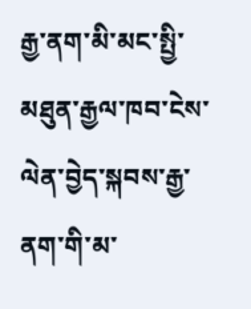རྒྱ་ནག་མི་མང་སྤྱི་མཐུན་རྒྱལ་ཁབ་ངེས་ལེན་བྱེད་སྐབས་རྒྱ་ནག་གི་མ་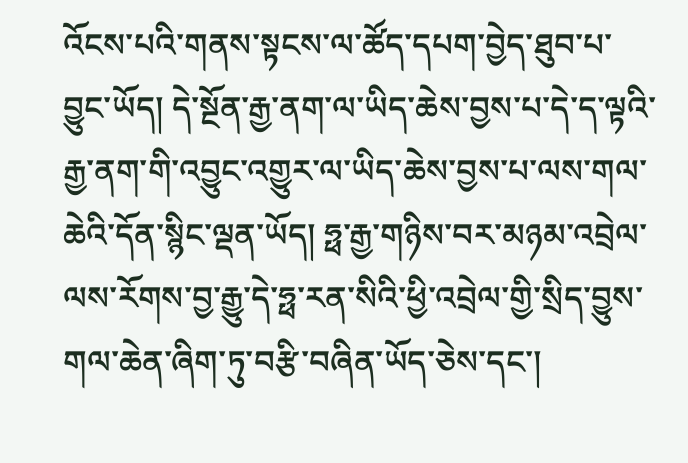འོངས་པའི་གནས་སྟངས་ལ་ཚོད་དཔག་བྱེད་ཐུབ་པ་བྱུང་ཡོད། དེ་སྔོན་རྒྱ་ནག་ལ་ཡིད་ཆེས་བྱས་པ་དེ་ད་ལྟའི་རྒྱ་ནག་གི་འབྱུང་འགྱུར་ལ་ཡིད་ཆེས་བྱས་པ་ལས་གལ་ཆེའི་དོན་སྙིང་ལྡན་ཡོད། ཧྥ་རྒྱ་གཉིས་བར་མཉམ་འབྲེལ་ལས་རོགས་བྱ་རྒྱུ་དེ་ཧྥ་རན་སིའི་ཕྱི་འབྲེལ་གྱི་སྲིད་བྱུས་གལ་ཆེན་ཞིག་ཏུ་བརྩི་བཞིན་ཡོད་ཅེས་དང་།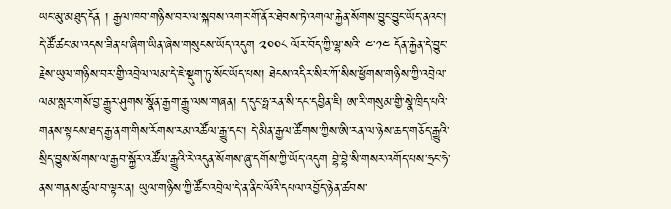ཡང་མུ་མཐུད་དོན ། རྒྱལ་ཁབ་གཉིས་བར་ལ་སྐབས་འགར་གོ་ནོར་ཐེབས་ཏེ་འགལ་རྐྱེན་སོགས་བྱུང་བྱུང་ཡོད་ནའང་། དེ་ཚོ་ཚང་མ་འདས་ཟིན་པ་ཞིག་ཡིན་ཞེས་གསུངས་ཡོད་འདུག ༢༠༠༨ ལོར་བོད་ཀྱི་ལྷ་སའི་ ༤་༡༤ དོན་རྐྱེན་དེ་བྱུང་རྗེས་ཡུལ་གཉིས་བར་གྱི་འབྲེལ་ལམ་དེ་ཇེ་སྡུག་ཏུ་སོང་ཡོད་པས། ཐེངས་འདིར་སིར་ཀོ་སིས་ཕྱོགས་གཉིས་ཀྱི་འབྲེལ་ལམ་སླར་གསོ་བྱ་རྒྱུར་ཤུགས་སྣོན་རྒྱག་རྒྱུ་ལས་གཞན། ད་དུང་ཧྥ་རན་སི་དང་དབྱིན་ཇི། ཨ་རི་གསུམ་གྱི་སྣེ་ཁྲིད་པའི་གནས་སྟངས་ཐད་རྒྱ་ནག་གིས་རོགས་རམ་འཚོལ་རྒྱུ་དང་། དེ་མིན་རྒྱལ་ཚོགས་ཀྱིས་ཨི་རན་ལ་ཉེས་ཆད་གཅོད་རྒྱུའི་སྲིད་བྱུས་སོགས་ལ་རྒྱབ་སྐྱོར་འཚོལ་རྒྱུའི་རེ་འདུན་སོགས་ཞུ་དགོས་ཀྱི་ཡོད་འདུག བྷེ་བྷེ་སི་གསར་འགོད་པས་ཧྲང་ཧེ་ནས་གནས་ཚུལ་བ་ལྟར་ན། ཡུལ་གཉིས་ཀྱི་ཚོང་འབྲེལ་དེ་ན་ནིང་ལོའི་དཔལ་འབྱོད་ཉེན་ཚབས་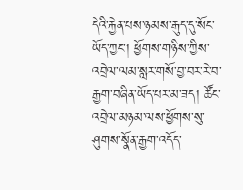དེའི་རྐྱེན་པས་ཉམས་རྒུད་དུ་སོང་ཡོད་ཀྱང་། ཕྱོགས་གཉིས་ཀྱིས་འབྲེལ་ལམ་སླར་གསོ་བྱ་བར་རེ་བ་རྒྱག་བཞིན་ཡོད་པར་མ་ཟད། ཚོང་འབྲེལ་མཉམ་ལས་ཕྱོགས་སུ་ཤུགས་སྣོན་རྒྱག་འདོད་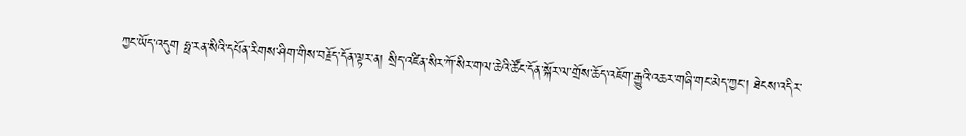ཀྱང་ཡོད་འདུག ཧྥ་རན་སིའི་དཔོན་རིགས་ཤིག་གིས་བརྗོད་དོན་ལྟར་ན། སྲིད་འཛིན་སིར་ཀོ་སིར་གལ་ཆེའི་ཚོང་དོན་སྐོར་ལ་གྲོས་ཆོད་འཇོག་རྒྱུའི་འཆར་གཞི་གང་མེད་ཀྱང་། ཐེངས་འདིར་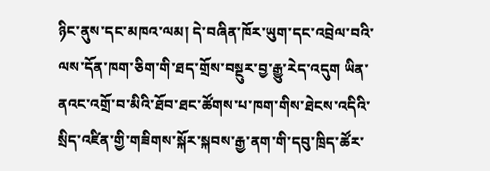ཉིང་ནུས་དང་མཁའ་ལམ། དེ་བཞིན་ཁོར་ཡུག་དང་འབྲེལ་བའི་ལས་དོན་ཁག་ཅིག་གི་ཐད་གྲོས་བསྔུར་བྱ་རྒྱུ་རེད་འདུག ཡིན་ནའང་འགྲོ་བ་མིའི་ཐོབ་ཐང་ཚོགས་པ་ཁག་གིས་ཐེངས་འདིའི་སྲིད་འཛིན་གྱི་གཟིགས་སྐོར་སྐབས་རྒྱ་ནག་གི་དབུ་ཁྲིད་ཚོར་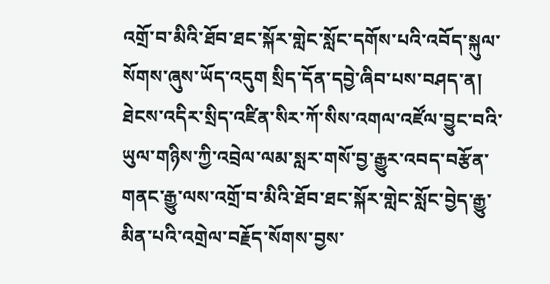འགྲོ་བ་མིའི་ཐོབ་ཐང་སྐོར་གླེང་སློང་དགོས་པའི་འབོད་སྐུལ་སོགས་ཞུས་ཡོད་འདུག སྲིད་དོན་དབྱེ་ཞིབ་པས་བཤད་ན། ཐེངས་འདིར་སྲིད་འཛིན་སིར་ཀོ་སིས་འགལ་འཛོལ་བྱུང་བའི་ཡུལ་གཉིས་ཀྱི་འབྲེལ་ལམ་སླར་གསོ་བྱ་རྒྱུར་འབད་བརྩོན་གནང་རྒྱུ་ལས་འགྲོ་བ་མིའི་ཐོབ་ཐང་སྐོར་གླེང་སློང་བྱེད་རྒྱུ་མིན་པའི་འགྲེལ་བརྗོད་སོགས་བྱས་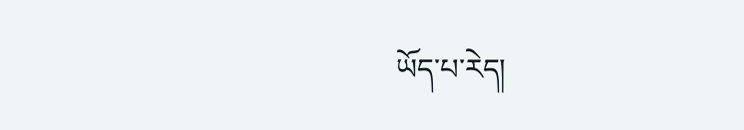ཡོད་པ་རེད།